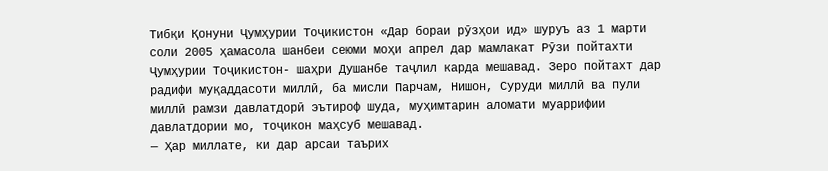Тибқи Қонуни Ҷумҳурии Тоҷикистон «Дар бораи рӯзҳои ид» шуруъ аз 1 марти соли 2005 ҳамасола шанбеи сеюми моҳи апрел дар мамлакат Рӯзи пойтахти Ҷумҳурии Тоҷикистон- шаҳри Душанбе таҷлил карда мешавад. Зеро пойтахт дар радифи муқаддасоти миллӣ, ба мисли Парчам, Нишон, Суруди миллӣ ва пули миллӣ рамзи давлатдорӣ эътироф шуда, муҳимтарин аломати муаррифии давлатдории мо, тоҷикон маҳсуб мешавад.
— Ҳар миллате, ки дар арсаи таърих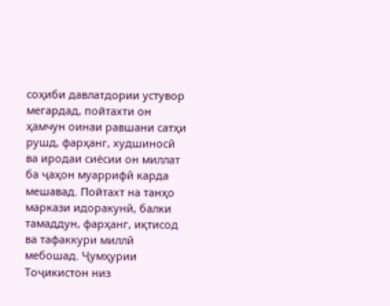соҳиби давлатдории устувор мегардад, пойтахти он ҳамчун оинаи равшани сатҳи рушд, фарҳанг, худшиносӣ ва иродаи сиёсии он миллат ба ҷаҳон муаррифӣ карда мешавад. Пойтахт на танҳо маркази идоракунӣ, балки тамаддун, фарҳанг, иқтисод ва тафаккури миллӣ мебошад. Ҷумҳурии Тоҷикистон низ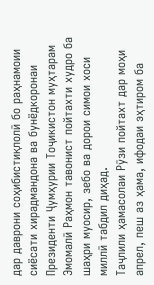дар даврони соҳибистиқлолӣ бо раҳнамоии сиёсати хирадмандона ва бунёдкоронаи Президенти Ҷумҳурии Тоҷикистон муҳтарам Эмомалӣ Раҳмон тавонист пойтахти худро ба шаҳри муосир, зебо ва дорои симои хоси миллӣ табдил диҳад.
Таҷлили ҳамасолаи Рӯзи пойтахт дар моҳи апрел, пеш аз ҳама, ифодаи эҳтиром ба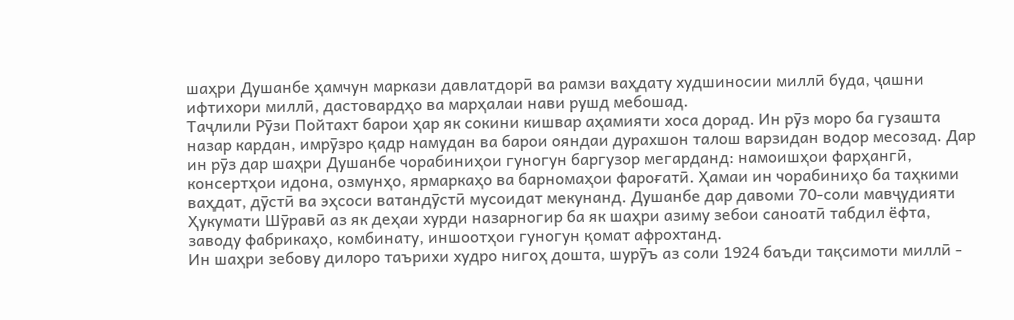шаҳри Душанбе ҳамчун маркази давлатдорӣ ва рамзи ваҳдату худшиносии миллӣ буда, ҷашни ифтихори миллӣ, дастовардҳо ва марҳалаи нави рушд мебошад.
Таҷлили Рӯзи Пойтахт барои ҳар як сокини кишвар аҳамияти хоса дорад. Ин рӯз моро ба гузашта назар кардан, имрӯзро қадр намудан ва барои ояндаи дурахшон талош варзидан водор месозад. Дар ин рӯз дар шаҳри Душанбе чорабиниҳои гуногун баргузор мегарданд: намоишҳои фарҳангӣ, консертҳои идона, озмунҳо, ярмаркаҳо ва барномаҳои фароғатӣ. Ҳамаи ин чорабиниҳо ба таҳкими ваҳдат, дӯстӣ ва эҳсоси ватандӯстӣ мусоидат мекунанд. Душанбе дар давоми 70-соли мавҷудияти Ҳукумати Шӯравӣ аз як деҳаи хурди назарногир ба як шаҳри азиму зебои саноатӣ табдил ёфта, заводу фабрикаҳо, комбинату, иншоотҳои гуногун қомат афрохтанд.
Ин шаҳри зебову дилоро таърихи худро нигоҳ дошта, шурӯъ аз соли 1924 баъди тақсимоти миллӣ -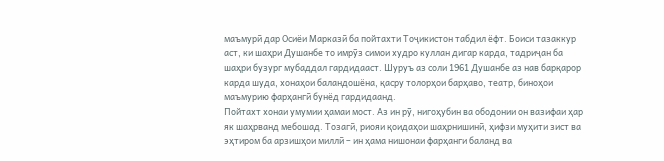маъмурӣ дар Осиёи Марказӣ ба пойтахти Тоҷикистон табдил ёфт. Боиси тазаккур аст, ки шаҳри Душанбе то имрӯз симои худро куллан дигар карда, тадриҷан ба шаҳри бузург мубаддал гардидааст. Шуруъ аз соли 1961 Душанбе аз нав барқарор карда шуда, хонаҳои баландошёна, қасру толорҳои барҳаво, театр, биноҳои маъмурию фарҳангӣ бунёд гардидаанд.
Пойтахт хонаи умумии ҳамаи мост. Аз ин рӯ, нигоҳубин ва ободонии он вазифаи ҳар як шаҳрванд мебошад. Тозагӣ, риояи қоидаҳои шаҳрнишинӣ, ҳифзи муҳити зист ва эҳтиром ба арзишҳои миллӣ – ин ҳама нишонаи фарҳанги баланд ва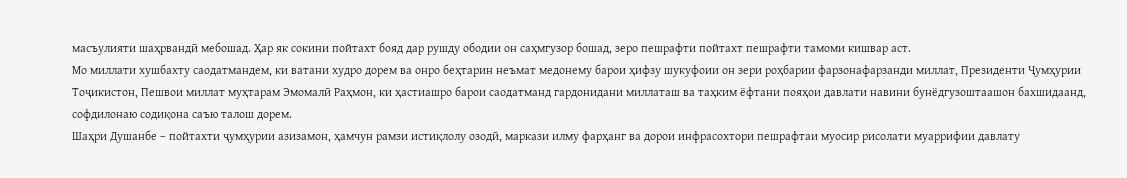масъулияти шаҳрвандӣ мебошад. Ҳар як сокини пойтахт бояд дар рушду ободии он саҳмгузор бошад, зеро пешрафти пойтахт пешрафти тамоми кишвар аст.
Мо миллати хушбахту саодатмандем, ки ватани худро дорем ва онро беҳтарин неъмат медонему барои ҳифзу шукуфоии он зери роҳбарии фарзонафарзанди миллат, Президенти Ҷумҳурии Тоҷикистон, Пешвои миллат муҳтарам Эмомалӣ Раҳмон, ки ҳастиашро барои саодатманд гардонидани миллаташ ва таҳким ёфтани пояҳои давлати навини бунёдгузоштаашон бахшидаанд, софдилонаю содиқона саъю талош дорем.
Шаҳри Душанбе – пойтахти ҷумҳурии азизамон, ҳамчун рамзи истиқлолу озодӣ, маркази илму фарҳанг ва дорои инфрасохтори пешрафтаи муосир рисолати муаррифии давлату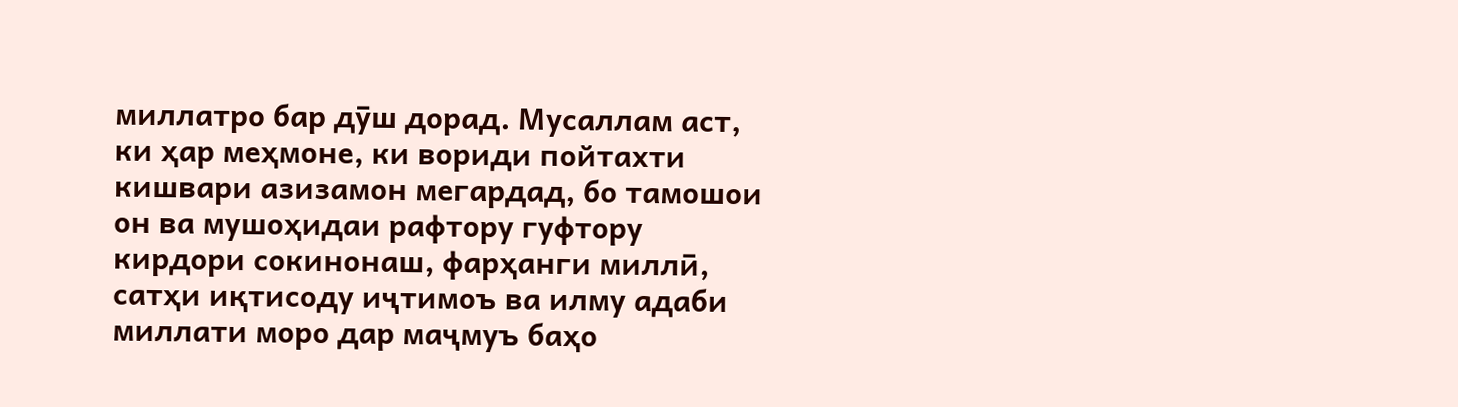миллатро бар дӯш дорад. Мусаллам аст, ки ҳар меҳмоне, ки вориди пойтахти кишвари азизамон мегардад, бо тамошои он ва мушоҳидаи рафтору гуфтору кирдори сокинонаш, фарҳанги миллӣ, сатҳи иқтисоду иҷтимоъ ва илму адаби миллати моро дар маҷмуъ баҳо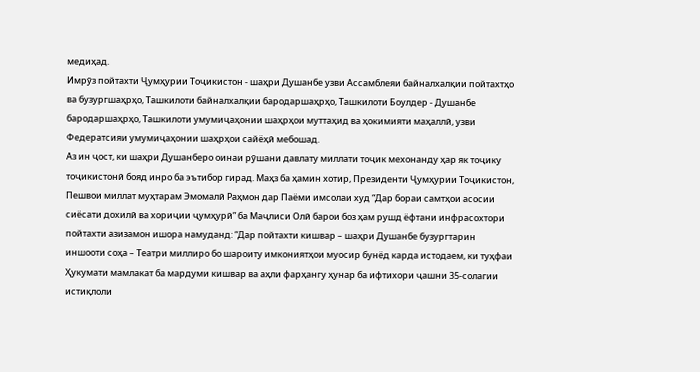медиҳад.
Имрӯз пойтахти Ҷумҳурии Тоҷикистон - шаҳри Душанбе узви Ассамблеяи байналхалқии пойтахтҳо ва бузургшаҳрҳо, Ташкилоти байналхалқии бародаршаҳрҳо, Ташкилоти Боулдер - Душанбе бародаршаҳрҳо, Ташкилоти умумиҷаҳонии шаҳрҳои муттаҳид ва ҳокимияти маҳаллӣ, узви Федератсияи умумиҷаҳонии шаҳрҳои сайёҳӣ мебошад.
Аз ин ҷост, ки шаҳри Душанберо оинаи рӯшани давлату миллати тоҷик мехонанду ҳар як тоҷику тоҷикистонӣ бояд инро ба эътибор гирад. Маҳз ба ҳамин хотир, Президенти Ҷумҳурии Тоҷикистон, Пешвои миллат муҳтарам Эмомалӣ Раҳмон дар Паёми имсолаи худ “Дар бораи самтҳои асосии сиёсати дохилӣ ва хориҷии ҷумҳурӣ” ба Маҷлиси Олӣ барои боз ҳам рушд ёфтани инфрасохтори пойтахти азизамон ишора намуданд: “Дар пойтахти кишвар – шаҳри Душанбе бузургтарин иншооти соҳа – Театри миллиро бо шароиту имкониятҳои муосир бунёд карда истодаем, ки туҳфаи Ҳукумати мамлакат ба мардуми кишвар ва аҳли фарҳангу ҳунар ба ифтихори ҷашни 35-солагии истиқлоли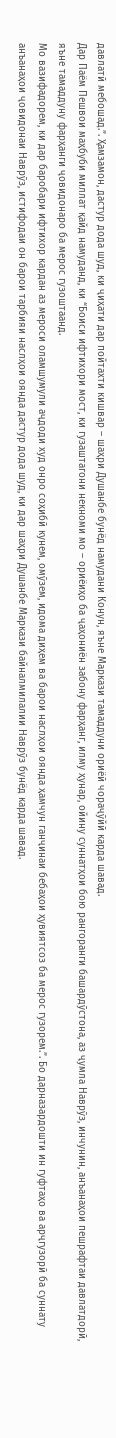давлатӣ мебошад.”. Ҳамзамон, дастур дода шуд, ки ҷиҳати дар пойтахти кишвар – шаҳри Душанбе бунёд намудани Конун, яъне Маркази тамаддуни ориёӣ чораҷӯйӣ карда шавад.
Дар Паём Пешвои маҳбуби миллат қайд намуданд, ки “Боиси ифтихори мост, ки гузаштагони некноми мо – ориёиҳо ба ҷаҳониён забону фарҳанг, илму ҳунар, ойину суннатҳои бою рангоранги башардӯстона, аз ҷумла Наврӯз, инчунин, анъанаҳои пешрафтаи давлатдорӣ, яъне тамаддуну фарҳанги ҷовидонаро ба мерос гузоштаанд.
Мо вазифадорем, ки дар баробари ифтихор кардан аз мероси оламшумули аҷдоди худ онро соҳибӣ кунем, омӯзем, идома диҳем ва барои наслҳои оянда ҳамчун ганҷинаи бебаҳои ҳувиятсоз ба мерос гузорем.”. Бо дарназардошти ин гуфтаҳо ва арҷгузорӣ ба суннату анъанаҳои ҷовидонаи Наврӯз, истифодаи он барои тарбияи наслҳои оянда дастур дода шуд, ки дар шаҳри Душанбе Маркази байналмилалии Наврӯз бунёд карда шавад.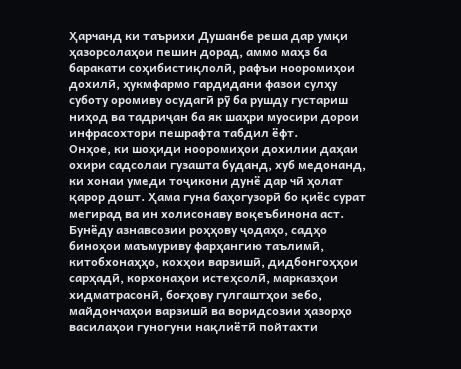Ҳарчанд ки таърихи Душанбе реша дар умқи ҳазорсолаҳои пешин дорад, аммо маҳз ба баракати соҳибистиқлолӣ, рафъи нооромиҳои дохилӣ, ҳукмфармо гардидани фазои сулҳу суботу оромиву осудагӣ рӯ ба рушду густариш ниҳод ва тадриҷан ба як шаҳри муосири дорои инфрасохтори пешрафта табдил ёфт.
Онҳое, ки шоҳиди нооромиҳои дохилии даҳаи охири садсолаи гузашта буданд, хуб медонанд, ки хонаи умеди тоҷикони дунё дар чӣ ҳолат қарор дошт. Ҳама гуна баҳогузорӣ бо қиёс сурат мегирад ва ин холисонаву воқеъбинона аст.
Бунёду азнавсозии роҳҳову ҷодаҳо, садҳо биноҳои маъмуриву фарҳангию таълимӣ, китобхонаҳҳо, кохҳои варзишӣ, дидбонгоҳҳои сарҳадӣ, корхонаҳои истеҳсолӣ, марказҳои хидматрасонӣ, боғҳову гулгаштҳои зебо, майдончаҳои варзишӣ ва воридсозии ҳазорҳо василаҳои гуногуни нақлиётӣ пойтахти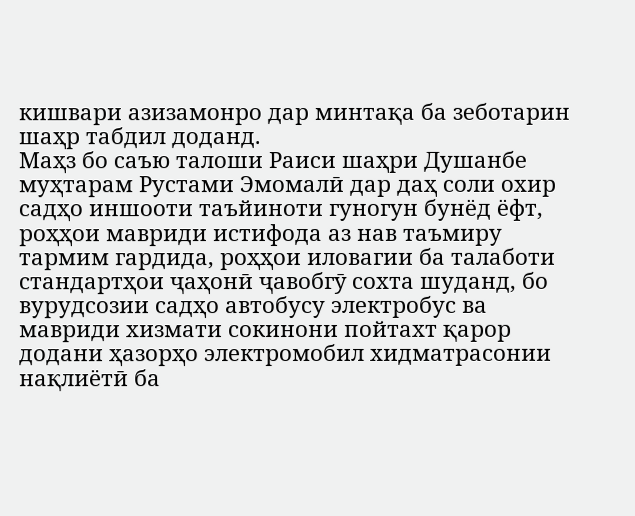кишвари азизамонро дар минтақа ба зеботарин шаҳр табдил доданд.
Маҳз бо саъю талоши Раиси шаҳри Душанбе муҳтарам Рустами Эмомалӣ дар даҳ соли охир садҳо иншооти таъйиноти гуногун бунёд ёфт, роҳҳои мавриди истифода аз нав таъмиру тармим гардида, роҳҳои иловагии ба талаботи стандартҳои ҷаҳонӣ ҷавобгӯ сохта шуданд, бо вурудсозии садҳо автобусу электробус ва мавриди хизмати сокинони пойтахт қарор додани ҳазорҳо электромобил хидматрасонии нақлиётӣ ба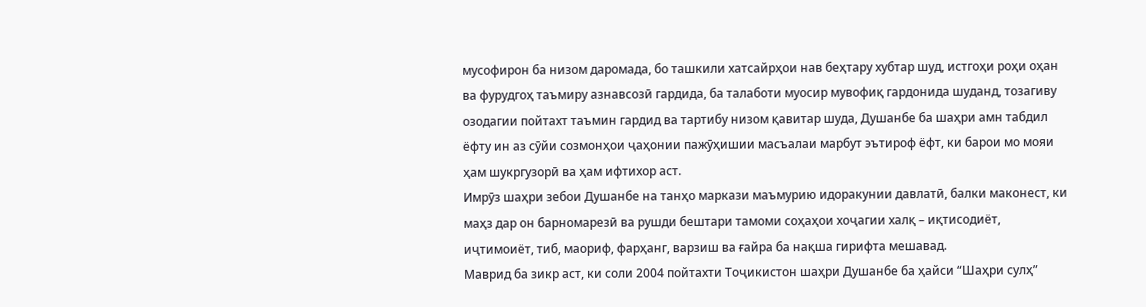мусофирон ба низом даромада, бо ташкили хатсайрҳои нав беҳтару хубтар шуд, истгоҳи роҳи оҳан ва фурудгоҳ таъмиру азнавсозӣ гардида, ба талаботи муосир мувофиқ гардонида шуданд, тозагиву озодагии пойтахт таъмин гардид ва тартибу низом қавитар шуда, Душанбе ба шаҳри амн табдил ёфту ин аз сӯйи созмонҳои ҷаҳонии пажӯҳишии масъалаи марбут эътироф ёфт, ки барои мо мояи ҳам шукргузорӣ ва ҳам ифтихор аст.
Имрӯз шаҳри зебои Душанбе на танҳо маркази маъмурию идоракунии давлатӣ, балки маконест, ки маҳз дар он барномарезӣ ва рушди бештари тамоми соҳаҳои хоҷагии халқ – иқтисодиёт, иҷтимоиёт, тиб, маориф, фарҳанг, варзиш ва ғайра ба нақша гирифта мешавад.
Маврид ба зикр аст, ки соли 2004 пойтахти Тоҷикистон шаҳри Душанбе ба ҳайси “Шаҳри сулҳ”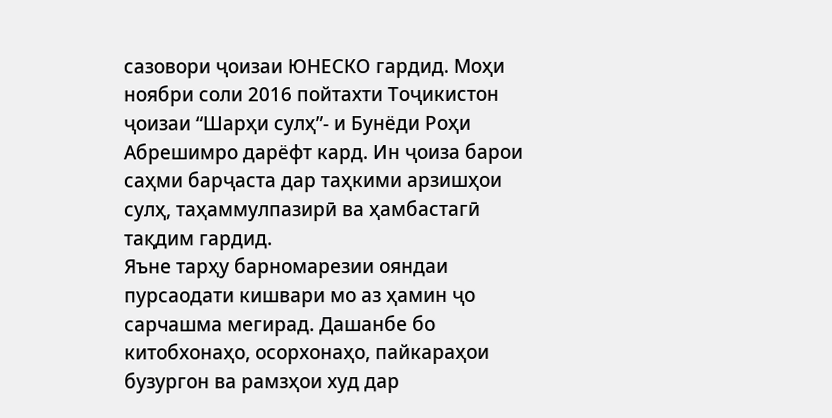сазовори ҷоизаи ЮНЕСКО гардид. Моҳи ноябри соли 2016 пойтахти Тоҷикистон ҷоизаи “Шарҳи сулҳ”- и Бунёди Роҳи Абрешимро дарёфт кард. Ин ҷоиза барои саҳми барҷаста дар таҳкими арзишҳои сулҳ, таҳаммулпазирӣ ва ҳамбастагӣ тақдим гардид.
Яъне тарҳу барномарезии ояндаи пурсаодати кишвари мо аз ҳамин ҷо сарчашма мегирад. Дашанбе бо китобхонаҳо, осорхонаҳо, пайкараҳои бузургон ва рамзҳои худ дар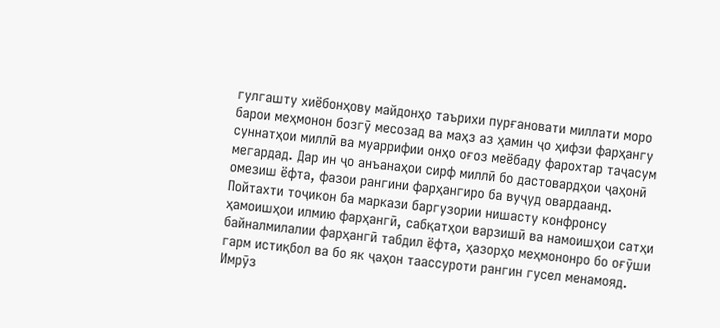гулгашту хиёбонҳову майдонҳо таърихи пурғановати миллати моро барои меҳмонон бозгӯ месозад ва маҳз аз ҳамин ҷо ҳифзи фарҳангу суннатҳои миллӣ ва муаррифии онҳо оғоз меёбаду фарохтар таҷасум мегардад. Дар ин ҷо анъанаҳои сирф миллӣ бо дастовардҳои ҷаҳонӣ омезиш ёфта, фазои рангини фарҳангиро ба вуҷуд овардаанд.
Пойтахти тоҷикон ба маркази баргузории нишасту конфронсу ҳамоишҳои илмию фарҳангӣ, сабқатҳои варзишӣ ва намоишҳои сатҳи байналмилалии фарҳангӣ табдил ёфта, ҳазорҳо меҳмононро бо оғӯши гарм истиқбол ва бо як ҷаҳон таассуроти рангин гусел менамояд.
Имрӯз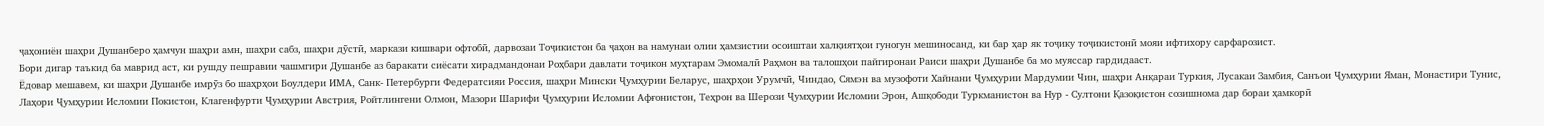ҷаҳониён шаҳри Душанберо ҳамчун шаҳри амн, шаҳри сабз, шаҳри дӯстӣ, маркази кишвари офтобӣ, дарвозаи Тоҷикистон ба ҷаҳон ва намунаи олии ҳамзистии осоиштаи халқиятҳои гуногун мешиносанд, ки бар ҳар як тоҷику тоҷикистонӣ мояи ифтихору сарфарозист.
Бори дигар таъкид ба маврид аст, ки рушду пешравии чашмгири Душанбе аз баракати сиёсати хирадмандонаи Роҳбари давлати тоҷикон муҳтарам Эмомалӣ Раҳмон ва талошҳои пайгиронаи Раиси шаҳри Душанбе ба мо муяссар гардидааст.
Ёдовар мешавем, ки шаҳри Душанбе имрӯз бо шаҳрҳои Боулдери ИМА, Санк- Петербурги Федератсияи Россия, шаҳри Мински Ҷумҳурии Беларус, шаҳрҳои Урумчӣ, Чиндао, Сямэн ва музофоти Хайнани Ҷумҳурии Мардумии Чин, шаҳри Анқараи Туркия, Лусакаи Замбия, Санъои Ҷумҳурии Яман, Монастири Тунис, Лаҳори Ҷумҳурии Исломии Покистон, Клагенфурти Ҷумҳурии Австрия, Ройтлингени Олмон, Мазори Шарифи Ҷумҳурии Исломии Афғонистон, Теҳрон ва Шерози Ҷумҳурии Исломии Эрон, Ашқободи Туркманистон ва Нур - Султони Қазоқистон созишнома дар бораи ҳамкорӣ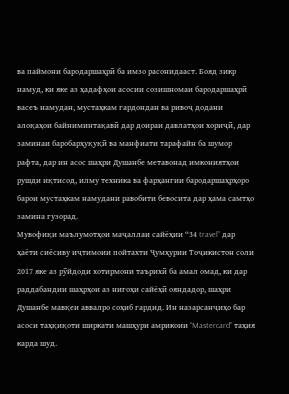ва паймони бародаршаҳрӣ ба имзо расонидааст. Бояд зикр намуд, ки яке аз ҳадафҳои асосии созишномаи бародаршаҳрӣ васеъ намудан, мустаҳкам гардондан ва ривоҷ додани алоқаҳои байниминтақавӣ дар доираи давлатҳои хориҷӣ, дар заминаи баробарҳуқуқӣ ва манфиати тарафайн ба шумор рафта, дар ин асос шаҳри Душанбе метавонад имкониятҳои рушди иқтисод, илму техника ва фарҳангии бародаршаҳрҳоро барои мустаҳкам намудани равобити бевосита дар ҳама самтҳо замина гузорад.
Мувофиқи маълумотҳои маҷаллаи сайёҳии “34 travel” дар ҳаёти сиёсиву иҷтимоии пойтахти Ҷумҳурии Тоҷикистон соли 2017 яке аз рӯйдоди хотирмони таърихӣ ба амал омад, ки дар раддабандии шаҳрҳои аз нигоҳи сайёҳӣ ояндадор, шаҳри Душанбе мавқеи аввалро соҳиб гардид. Ин назарсанҷиҳо бар асоси таҳқиқоти ширкати машҳури амрикоии “Mastercard” таҳия карда шуд.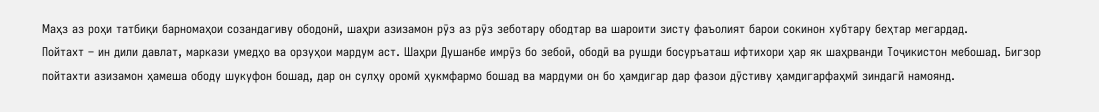Маҳз аз роҳи татбиқи барномаҳои созандагиву ободонӣ, шаҳри азизамон рӯз аз рӯз зеботару ободтар ва шароити зисту фаъолият барои сокинон хубтару беҳтар мегардад.
Пойтахт – ин дили давлат, маркази умедҳо ва орзуҳои мардум аст. Шаҳри Душанбе имрӯз бо зебоӣ, ободӣ ва рушди босуръаташ ифтихори ҳар як шаҳрванди Тоҷикистон мебошад. Бигзор пойтахти азизамон ҳамеша ободу шукуфон бошад, дар он сулҳу оромӣ ҳукмфармо бошад ва мардуми он бо ҳамдигар дар фазои дӯстиву ҳамдигарфаҳмӣ зиндагӣ намоянд.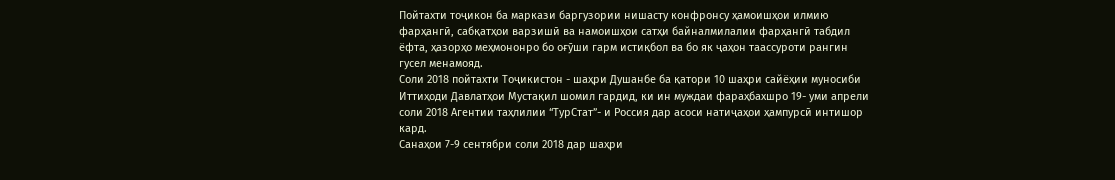Пойтахти тоҷикон ба маркази баргузории нишасту конфронсу ҳамоишҳои илмию фарҳангӣ, сабқатҳои варзишӣ ва намоишҳои сатҳи байналмилалии фарҳангӣ табдил ёфта, ҳазорҳо меҳмононро бо оғӯши гарм истиқбол ва бо як ҷаҳон таассуроти рангин гусел менамояд.
Соли 2018 пойтахти Тоҷикистон - шаҳри Душанбе ба қатори 10 шаҳри сайёҳии муносиби Иттиҳоди Давлатҳои Мустақил шомил гардид, ки ин муждаи фараҳбахшро 19- уми апрели соли 2018 Агентии таҳлилии “ТурСтат”- и Россия дар асоси натиҷаҳои ҳампурсӣ интишор кард.
Санаҳои 7-9 сентябри соли 2018 дар шаҳри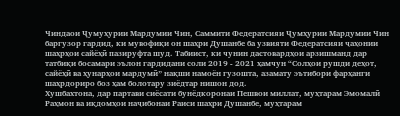Чиндаои Ҷумуҳурии Мардумии Чин, Саммити Федератсияи Ҷумҳурии Мардумии Чин баргузор гардид, ки мувофиқи он шаҳри Душанбе ба узвияти Федератсияи ҷаҳонии шаҳрҳои сайёҳӣ пазируфта шуд. Табиист, ки чунин дастовардҳои арзишманд дар татбиқи босамари эълон гардидани соли 2019 - 2021 ҳамчун “Солҳои рушди деҳот, сайёҳӣ ва ҳунарҳои мардумӣ” нақши намоён гузошта, азамату эътибори фарҳанги шаҳрдориро боз ҳам болотару зиёдтар нишон дод.
Хушбахтона, дар партави сиёсати бунёдкоронаи Пешвои миллат, муҳтарам Эмомалӣ Раҳмон ва иқдомҳои наҷибонаи Раиси шаҳри Душанбе, муҳтарам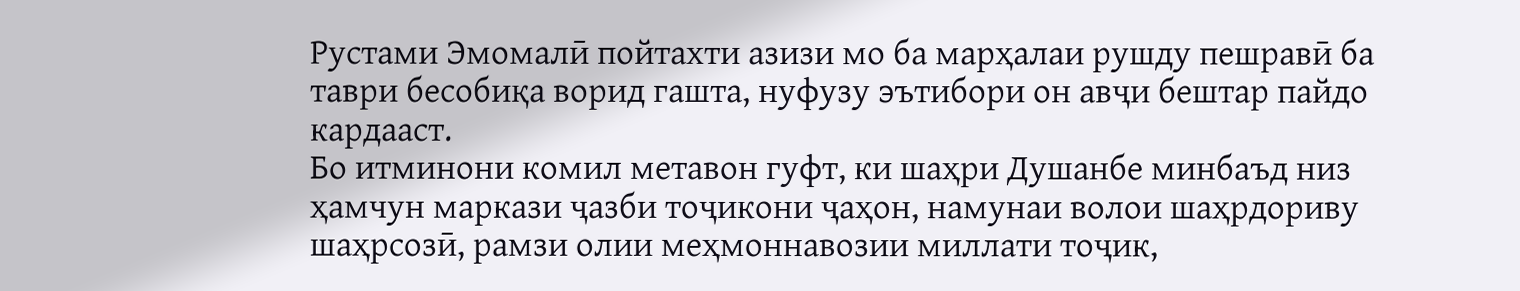Рустами Эмомалӣ пойтахти азизи мо ба марҳалаи рушду пешравӣ ба таври бесобиқа ворид гашта, нуфузу эътибори он авҷи бештар пайдо кардааст.
Бо итминони комил метавон гуфт, ки шаҳри Душанбе минбаъд низ ҳамчун маркази ҷазби тоҷикони ҷаҳон, намунаи волои шаҳрдориву шаҳрсозӣ, рамзи олии меҳмоннавозии миллати тоҷик,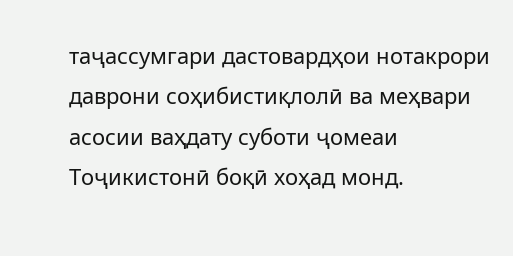таҷассумгари дастовардҳои нотакрори даврони соҳибистиқлолӣ ва меҳвари асосии ваҳдату суботи ҷомеаи Тоҷикистонӣ боқӣ хоҳад монд.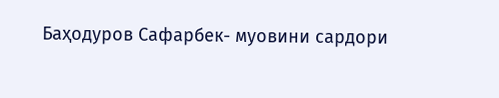Баҳодуров Сафарбек- муовини сардори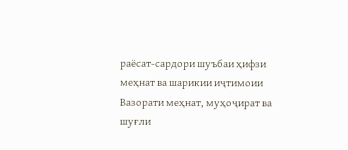раёсат-сардори шуъбаи ҳифзи меҳнат ва шарикии иҷтимоии Вазорати меҳнат, муҳоҷират ва шуғли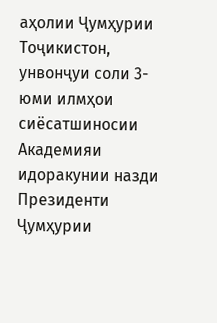аҳолии Ҷумҳурии Тоҷикистон, унвонҷуи соли 3-юми илмҳои сиёсатшиносии Академияи идоракунии назди Президенти Ҷумҳурии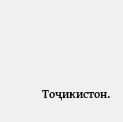Тоҷикистон.